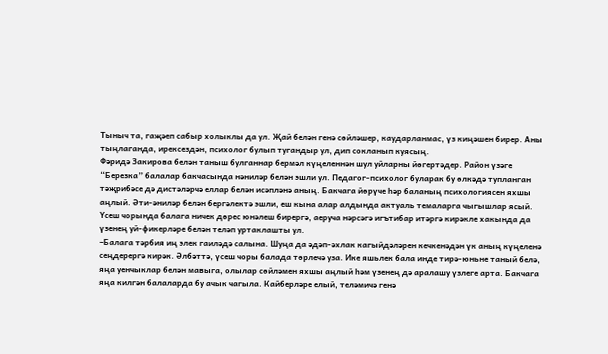Тыныч та, гаҗәеп сабыр холыклы да ул. Җай белән генә сөйләшер, каударланмас, үз киңәшен бирер. Аны тыңлаганда, ирексездән, психолог булып тугандыр ул, дип сокланып куясың.
Фәридә Закирова белән таныш булганнар бермәл күңеленнән шул уйларны йөгертәдер. Район үзәге “Березка” балалар бакчасында нәниләр белән эшли ул. Педагог-психолог буларак бу өлкәдә тупланган тәҗрибәсе дә дистәләрчә еллар белән исәпләнә аның. Бакчага йөрүче һәр баланың психологиясен яхшы аңлый. Әти-әниләр белән бергәлектә эшли, еш кына алар алдында актуаль темаларга чыгышлар ясый. Үсеш чорында балага ничек дөрес юнәлеш бирергә, аеруча нәрсәгә игътибар итәргә кирәкле хакында да үзенең уй-фикерләре белән теләп уртаклашты ул.
–Балага тәрбия иң элек гаиләдә салына. Шуңа да әдәп-әхлак кагыйдәләрен кечкенәдән үк аның күңеленә сеңдерергә кирәк. Әлбәттә, үсеш чоры балада төрлечә уза. Ике яшьлек бала инде тирә-юньне таный белә, яңа уенчыклар белән мавыга, олылар сөйләмен яхшы аңлый һәм үзенең дә аралашу үзлеге арта. Бакчага яңа килгән балаларда бу ачык чагыла. Кайберләре елый, теләмичә генә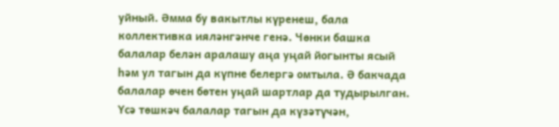уйный. Әмма бу вакытлы күренеш, бала коллективка ияләнгәнче генә. Чөнки башка балалар белән аралашу аңа уңай йогынты ясый һәм ул тагын да күпне белергә омтыла. Ә бакчада балалар өчен бөтен уңай шартлар да тудырылган.
Үсә төшкәч балалар тагын да күзәтүчән,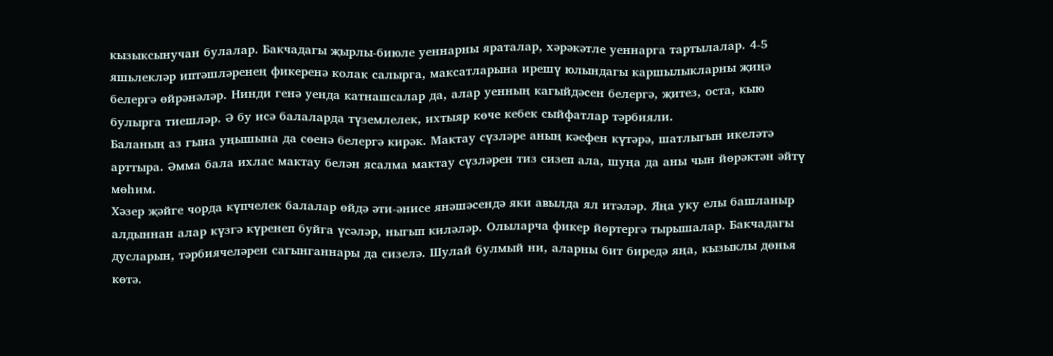кызыксынучан булалар. Бакчадагы җырлы-биюле уеннарны яраталар, хәрәкәтле уеннарга тартылалар. 4-5 яшьлекләр иптәшләренең фикеренә колак салырга, максатларына ирешү юлындагы каршылыкларны җиңә белергә өйрәнәләр. Нинди генә уенда катнашсалар да, алар уенның кагыйдәсен белергә, җитез, оста, кыю булырга тиешләр. Ә бу исә балаларда түземлелек, ихтыяр көче кебек сыйфатлар тәрбияли.
Баланың аз гына уңышына да сөенә белергә кирәк. Мактау сүзләре аның кәефен күтәрә, шатлыгын икеләтә арттыра. Әмма бала ихлас мактау белән ясалма мактау сүзләрен тиз сизеп ала, шуңа да аны чын йөрәктән әйтү мөһим.
Хәзер җәйге чорда күпчелек балалар өйдә әти-әнисе янәшәсендә яки авылда ял итәләр. Яңа уку елы башланыр алдыннан алар күзгә күренеп буйга үсәләр, ныгып киләләр. Олыларча фикер йөртергә тырышалар. Бакчадагы дусларын, тәрбиячеләрен сагынганнары да сизелә. Шулай булмый ни, аларны бит биредә яңа, кызыклы дөнья көтә.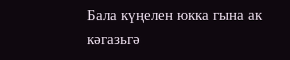Бала күңелен юкка гына ак кәгазьгә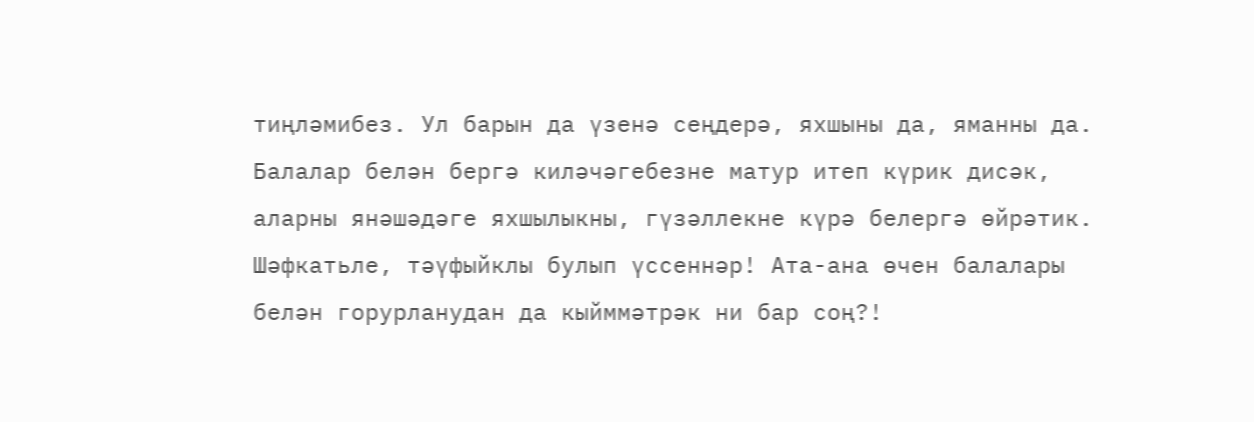тиңләмибез. Ул барын да үзенә сеңдерә, яхшыны да, яманны да. Балалар белән бергә киләчәгебезне матур итеп күрик дисәк, аларны янәшәдәге яхшылыкны, гүзәллекне күрә белергә өйрәтик. Шәфкатьле, тәүфыйклы булып үссеннәр! Ата-ана өчен балалары белән горурланудан да кыйммәтрәк ни бар соң?!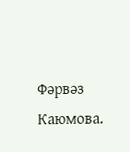Фәрвәз Каюмова.